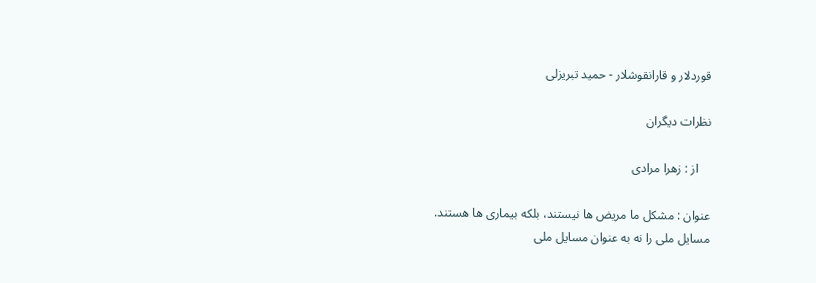قوردلار و قارانقوشلار - حمید تبریزلی

نظرات دیگران

    از : زهرا مرادی

عنوان : مشکل ما مریض ها نیستند، بلکه بیماری ها هستند.
مسایل ملی را نه به عنوان مسایل ملی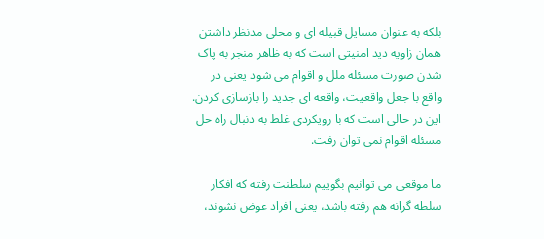بلکه به عنوان مسایل قبیله ای و محلی مدنظر داشتن همان زاویه دید امنیتی است که به ظاهر منجر به پاک شدن صورت مسئله ملل و اقوام می شود یعنی در واقع با جعل واقعیت، واقعه ای جدید را بازسازی کردن. این در حالی است که با رویکردی غلط به دنبال راه حل مسئله اقوام نمی توان رفت.

ما موقعی می توانیم بگوییم سلطنت رفته که افکار سلطه گرانه هم رفته باشد، یعنی افراد عوض نشوند،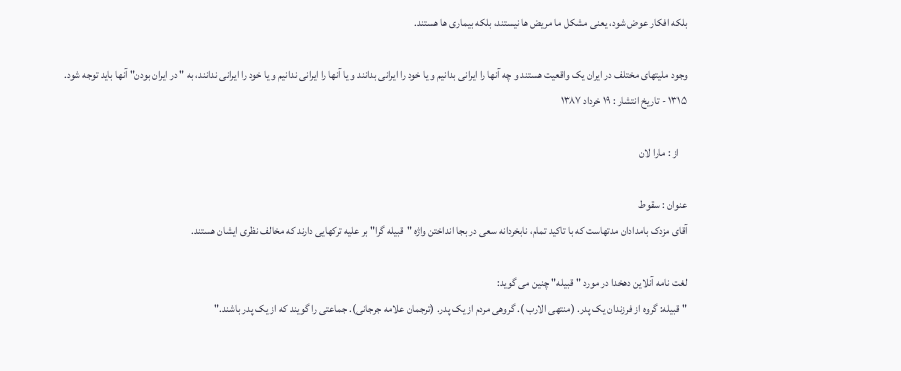بلکه افکار عوض شود، یعنی مشکل ما مریض ها نیستند، بلکه بیماری ها هستند.

وجود ملیتهای مختلف در ایران یک واقعیت هستند و چه آنها را ایرانی بدانیم و یا خود را ایرانی بدانند و یا آنها را ایرانی ندانیم و یا خود را ایرانی ندانند، به " در ایران بودن" آنها باید توجه شود.
۱٣۱۵ - تاریخ انتشار : ۱۹ خرداد ۱٣٨۷

    از : مارا لان

عنوان : سقوط
آقای مزدک بامدادان مدتهاست که با تاکید تمام، نابخردانه سعی در بجا انداختن واژه "قبیله گرا" بر علیه ترکهایی دارند که مخالف نظری ایشان هستند.

لغت نامه آنلاین دهخدا در مورد "قبیله" چنین می گوید:
"قبیله: گروه از فرزندان یک پدر. (منتهی الارب ). گروهی مردم از یک پدر. (ترجمان علامه جرجانی). جماعتی را گویند که از یک پدر باشند."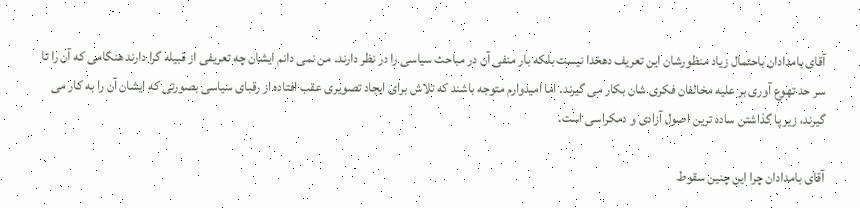آقای بامدادان باحتمال زیاد منظورشان این تعریف دهخدا نیست بلکه بار منفی آن در مباحث سیاسی را در نظر دارند. من نمی دانم ایشان چه تعریفی از قبیله گرا دارند هنگامی که آن را تا سر حد تهوع آوری بر علیه مخالفان فکری شان بکار می گیرند. اما امیدوارم متوجه باشند که تلاش برای ایجاد تصویری عقب افتاده از رقبای سیاسی بصورتی که ایشان آن را به کار می گیرند، زیر پا گذاشتن ساده ترین اصول آزادی و دمکراسی است.

آقای بامدادان چرا این چنین سقوط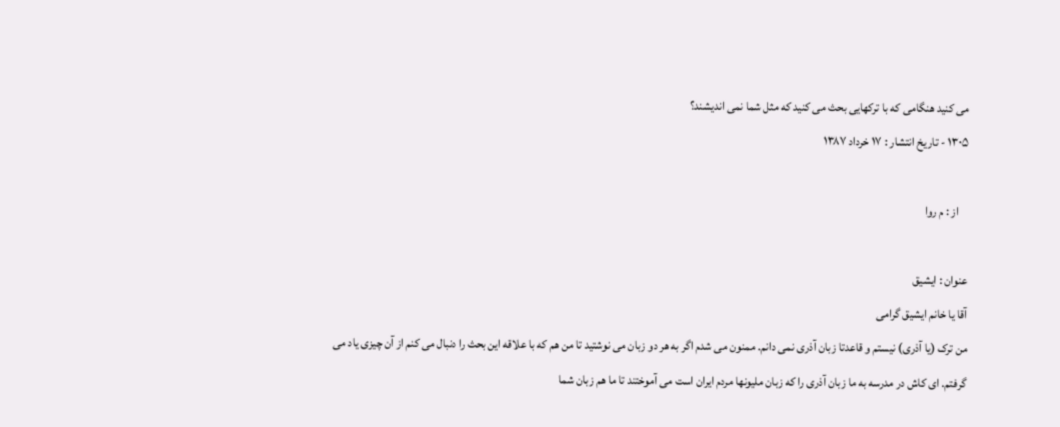می کنید هنگامی که با ترکهایی بحث می کنید که مثل شما نمی اندیشند؟
۱٣۰۵ - تاریخ انتشار : ۱۷ خرداد ۱٣٨۷

    از : م روا

عنوان : ایشیق
آقا یا خانم ایشیق گرامی
من ترک (یا آذری) نیستم و قاعدتا زبان آذری نمی دانم. ممنون می شدم اگر به هر دو زبان می نوشتید تا من هم که با علاقه این بحث را دنبال می کنم از آن چیزی یاد می گرفتم. ای کاش در مدرسه به ما زبان آذری را که زبان ملیونها مردم ایران است می آموختند تا ما هم زبان شما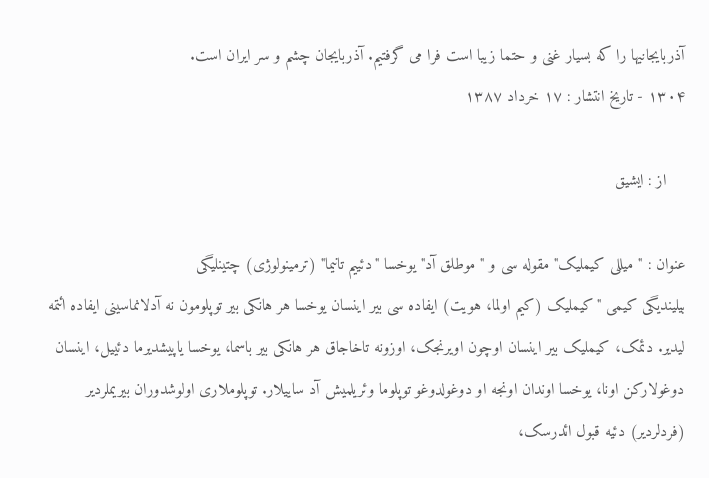آذربایجانیها را که بسیار غنی و حتما زیبا است فرا می گرفتیم. آذربایجان چشم و سر ایران است.
۱٣۰۴ - تاریخ انتشار : ۱۷ خرداد ۱٣٨۷

    از : ایشیق

عنوان : "میللی کیملیک" مقوله سی و "موطلق آد" یوخسا "دئییم تانیما" (ترمینولوژی) چتینلیگی
بیلیندیگی کیمی "کیملیک (کیم اولما، هویت) ایفاده سی بیر اینسان یوخسا هر هانکی بیر توپلومون نه آدلانماسینی ایفاده ائتمه لیدیر. دئمک، کیملیک بیر اینسان اوچون اویرنجک، اوزونه تاخاجاق هر هانکی بیر باسما، یوخسا یاپیشدیرما دئییل، اینسان دوغولارکن اونا، یوخسا اوندان اونجه او دوغولدوغو توپلوما وئریلمیش آد ساییلار. توپلوملاری اولوشدوران بیریملردیر (فردلردیر) دئیه قبول ائدرسک،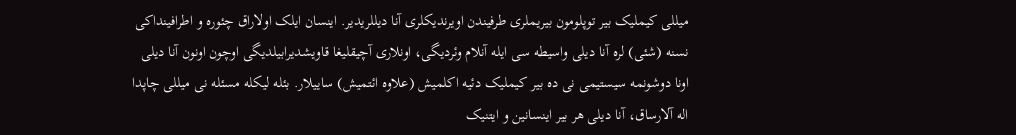میللی کیملیک بیر توپلومون بیریملری طرفیندن اویرندیکلری آنا دیللریدیر. اینسان ایلک اولاراق چئوره و اطرافینداکی نسنه (شئی) لره آنا دیلی واسیطه سی ایله آنلام وئردیگی، اونلاری آچیقلیغا قاویشدیرابیلدیگی اوچون اونون آنا دیلی اونا دوشونمه سیستیمی نی ده بیر کیملیک دئیه اکلمیش (علاوه ائتمیش) ساییلار. بئله لیکله مسئله نی میللی چاپدا اله آلارساق، آنا دیلی هر بیر اینسانین و ایتنیک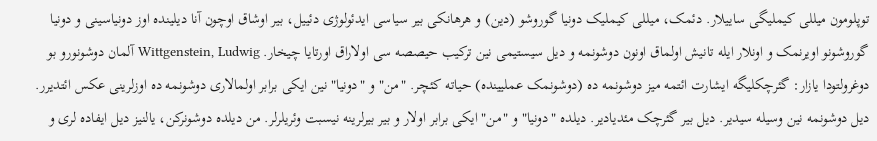توپلومون میللی کیملیگی ساییلار. دئمک، میللی کیملیک دونیا گوروشو (دین) و هرهانکی بیر سیاسی ایدئولوژی دئییل، بیر اوشاق اوچون آنا دیلینده اوز دونیاسینی و دونیا گوروشونو اویرنمک و اونلار ایله تانیش اولماق اونون دوشونمه و دیل سیستیمی نین ترکیب حیصصه سی اولاراق اورتایا چیخار. Wittgenstein, Ludwig آلمان دوشونورو بو دوغرولتودا یازار: گئرچکلیگه ایشارت ائتمه میز دوشونمه ده (دوشونمک عملیینده) حیاته کئچر. "من" و "دونیا" نین ایکی برابر اولمالاری دوشونمه ده اوزلرینی عکس ائتدیرر. دیل دوشونمه نین وسیله سیدیر. دیل بیر گئرچک مئدیادیر. دیلده "دونیا" و "من" ایکی برابر اولار و بیر بیرلرینه نیسبت وئریلرلر. من دیلده دوشونرکن، یالنیز دیل ایفاده لری و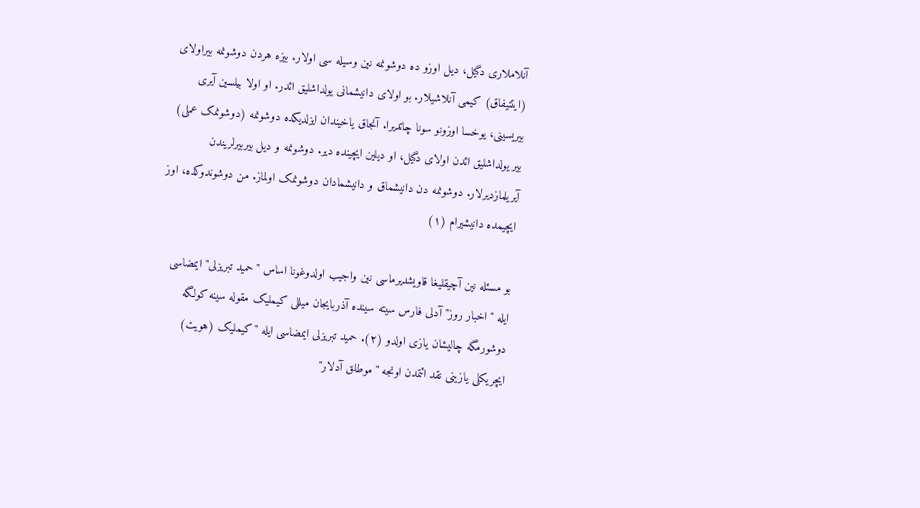آنلاملاری دگیل، دیل اوزو ده دوشونمه نین وسیله سی اولار. بیزه هردن دوشونمه بیراولای (ایتتیفاق) کیمی آنلاشیلار. بو اولای دانیشمانی یولداشلیق ائدر. او اولا بیلسین آیری بیریسینی، یوخسا اوزونو سونا چاتدیرا. آنجاق یاخیندان ایزلدیکده دوشونمه (دوشونمک عملی) بیر یولداشلیق ائدن اولای دگیل، او دیلین ایچینده دیر. دوشونمه و دیل بیربیرلریندن آیریلمازدیرلار. دوشونمه دن دانیشماق و دانیشمادان دوشونمک اولماز. من دوشوندوکده، اوز ایچیمده دانیشیرام (۱)

بو مسئله نین آچیقلیغا قاویشدیرماسی نین واجیب اولدوغونا اساس "حمید تبریزلی" ایمضاسی ایله "اخبار روز" آدلی فارس سیته سینده آذربایجان میللی کیملیک مقوله سینه کولگه دوشورمگه چالیشان یازی اولدو (۲). حمید تبریزلی ایمضاسی ایله "کیملیک (هویت) ایچریکلی یازینی نقد ائتمدن اونجه "موطلق آدلار"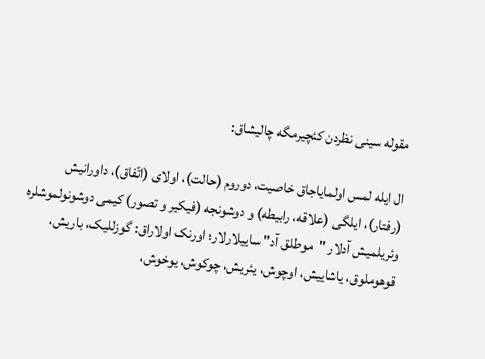مقوله سینی نظردن کئچیرمگه چالیشاق:

ال ایله لمس اولمایاجاق خاصیت، دوروم (حالت)، اولای (اتّفاق)، داورانیش (رفتار)، ایلگی (علاقه، رابیطه) و دوشونجه (فیکیر و تصور) کیمی دوشونولموشلره وئریلمیش آدلار "موطلق آد" ساییلارلار؛ اورنک اولاراق: گوزللیک، باریش، قوهوملوق، یاشاییش، اوچوش، یئریش، چوکوش، یوخوش،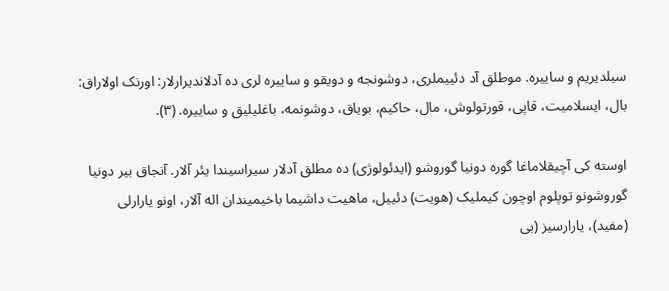سیلدیریم و ساییره. موطلق آد دئییملری، دوشونجه و دویقو و ساییره لری ده آدلاندیرارلار: اورنک اولاراق: بال، ایسلامیت، قاپی، قورتولوش، مال، حاکیم، بویاق، دوشونمه، باغلیلیق و ساییره. (۳).

اوسته کی آچیقلاماغا گوره دونیا گوروشو (ایدئولوژی) ده مطلق آدلار سیراسیندا یئر آلار. آنجاق بیر دونیا گوروشونو توپلوم اوچون کیملیک (هویت) دئییل، ماهیت داشیما باخیمیندان اله آلار، اونو یارارلی (مفید)، یارارسیز (بی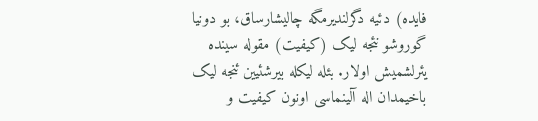فایده) دئیه دگرلندیرمگه چالیشارساق، بو دونیا گوروشو نئجه لیک (کیفیت) مقوله سینده یئرلشمیش اولار. بئله لیکله بیرشئیین ئنجه لیک باخیمدان اله آلینماسی اونون کیفیت و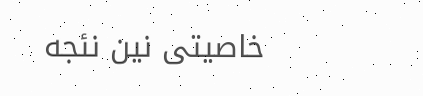خاصیتی نین نئجه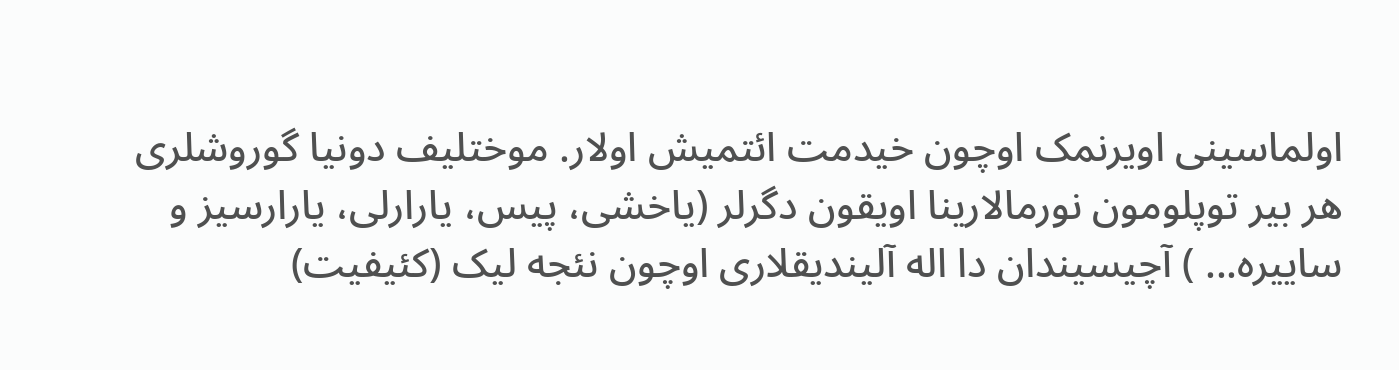اولماسینی اویرنمک اوچون خیدمت ائتمیش اولار. موختلیف دونیا گوروشلری هر بیر توپلومون نورمالارینا اویقون دگرلر (یاخشی، پیس، یارارلی، یارارسیز و ساییره... ) آچیسیندان دا اله آلیندیقلاری اوچون نئجه لیک (کئیفیت)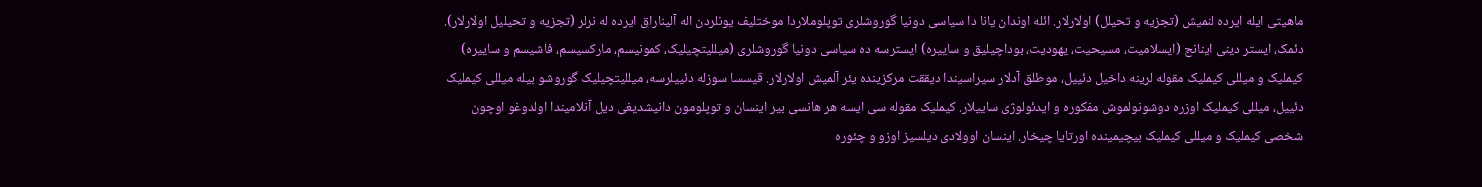ماهیتی ایله ایرده لنمیش (تجزیه و تحیلل) اولارلار. ائله اوندان یانا دا سیاسی دونیا گوروشلری توپلوملاردا موختلیف یونلردن اله آلیناراق ایرده له نرلر (تجزیه و تحیلیل اولارلار). دئمک، ایستر دینی اینانج (ایسلامیت، مسیحیت، یهودیت، بوداچیلیق و ساییره) ایسترسه ده سیاسی دونیا گوروشلری (میللیتچیلیک، کمونیسم، مارکسیسم، فاشیسم و ساییره) کیملیک و میللی کیملیک مقوله لرینه داخیل دئییل، موطلق آدلار سیراسیندا دیققت مرکزینده یئر آلمیش اولارلار. قیسسا سوزله دئییلرسه، میللیتچیلیک گوروشو بیله میللی کیملیک دئییل، میللی کیملیک اوزره دوشونولموش مفکوره و ایدئولوژی ساییلار. کیملیک مقوله سی ایسه هر هانسی بیر اینسان و توپلومون دانیشدیغی دیل آنلامیندا اولدوغو اوچون شخصی کیملیک و میللی کیملیک بیچیمینده اورتایا چیخار. اینسان اوولادی دیلسیز اوزو و چئوره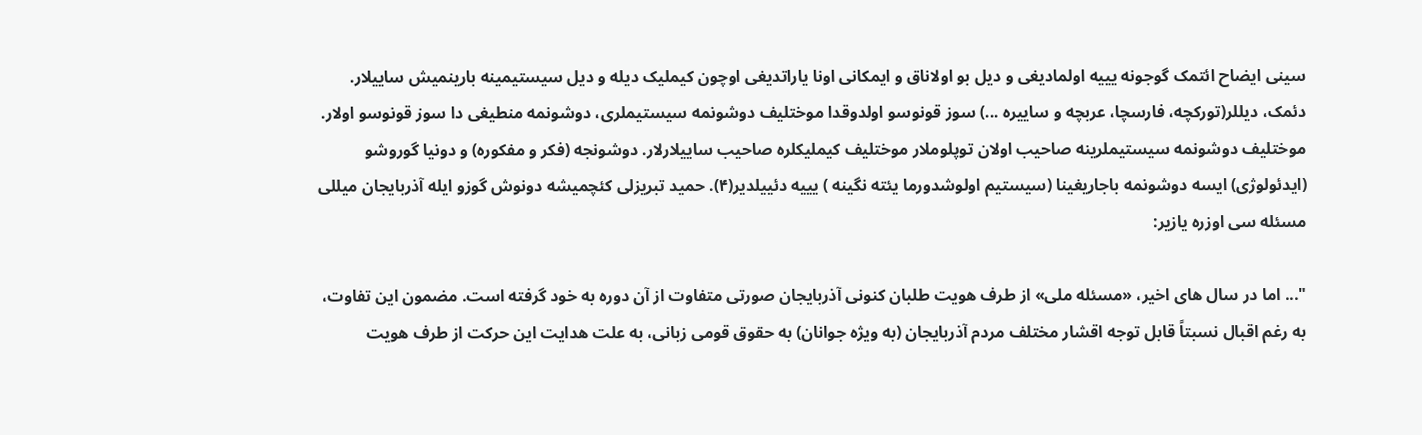سینی ایضاح ائتمک گوجونه یییه اولمادیغی و دیل بو اولاناق و ایمکانی اونا یاراتدیغی اوچون کیملیک دیله و دیل سیستیمینه بارینمیش ساییلار. دئمک، دیللر(تورکچه، فارسچا، عربچه و ساییره ...) سوز قونوسو اولدوقدا موختلیف دوشونمه سیستیملری، دوشونمه منطیغی دا سوز قونوسو اولار. موختلیف دوشونمه سیستیملرینه صاحیب اولان توپلوملار موختلیف کیملیکلره صاحیب ساییلارلار. دوشونجه (فکر و مفکوره) و دونیا گوروشو (ایدئولوژی) ایسه دوشونمه باجاریغینا (سیستیم اولوشدورما یئته نگینه ) یییه دئییلدیر(۴). حمید تبریزلی کئچمیشه دونوش گوزو ایله آذربایجان میللی مسئله سی اوزره یازیر:

"... اما در سال های اخیر، «مسئله ملی» از طرف هویت طلبان کنونی آذربایجان صورتی متفاوت از آن دوره به خود گرفته است. مضمون این تفاوت، به رغم اقبال نسبتاً قابل توجه اقشار مختلف مردم آذربایجان (به ویژه جوانان) به حقوق قومی زبانی، به علت هدایت این حرکت از طرف هویت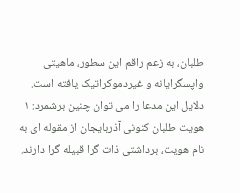طلبان، به زعم راقم این سطور، ماهیتی واپسگرایانه و غیردموکراتیک یافته است. دلایل این مدعا را می توان چنین برشمرد: ۱ هویت طلبان کنونی آذربایجان از مقوله ای به نام هویت، برداشتی ذات گرا قبیله گرا دارند.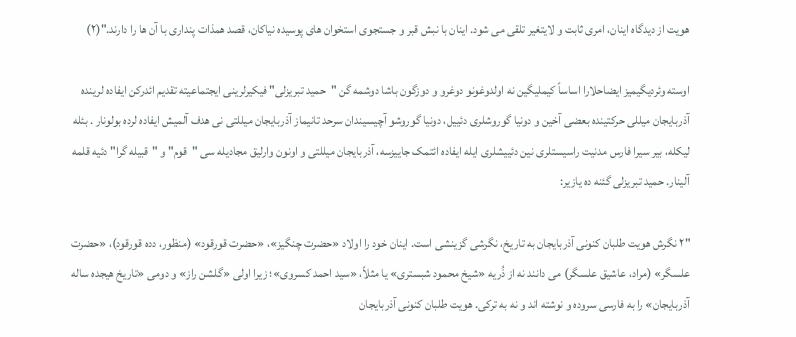هویت از دیدگاه اینان، امری ثابت و لایتغیر تلقی می شود. اینان با نبش قبر و جستجوی استخوان های پوسیده نیاکان، قصد همذات پنداری با آن ها را دارند."(۲)

اوسته وئردیگیمیز ایضاحلارا اساساً کیملیگین نه اولدوغونو دوغرو و دوزگون باشا دوشمه گن "حمید تبریزلی" فیکیرلرینی ایجتماعیته تقدیم ائدرکن ایفاده لرینده آذربایجان میللی حرکتینده بعضی آخین و دونیا گوروشلری دئییل، دونیا گوروشو آچیسیندان سرحد تانیماز آذربایجان میللتی نی هدف آلمیش ایفاده لرده بولونار . بئله لیکله، بیر سیرا فارس مدنیت راسیستلری نین دئییشلری ایله ایفاده ائتمک جاییزسه، آذربایجان میللتی و اونون وارلیق مجادیله سی "قوم" و "قبیله گرا" دئیه قلمه آلینار. حمید تبریزلی گئنه ده یازیر:

"۲ نگرش هویت طلبان کنونی آذربایجان به تاریخ، نگرشی گزینشی است. اینان خود را اولاد «حضرت چنگیز»، «حضرت قورقود» (منظور، دده قورقود)، «حضرت علسگر» (مراد، عاشیق علسگر) می دانند نه از ذُریه «شیخ محمود شبستری» یا مثلاً، «سید احمد کسروی»؛ زیرا اولی «گلشن راز» و دومی «تاریخ هیجده ساله آذربایجان» را به فارسی سروده و نوشته اند و نه به ترکی. هویت طلبان کنونی آذربایجان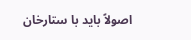اصولاً باید با ستارخان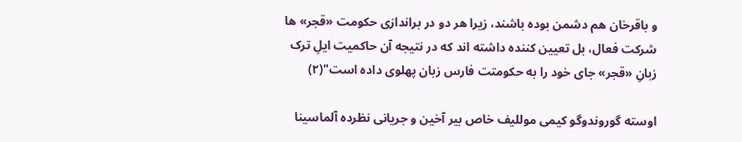و باقرخان هم دشمن بوده باشند، زیرا هر دو در براندازی حکومت «قجر» ها شرکت فعال، بل تعیین کننده داشته اند که در نتیجه آن حاکمیت ایلِ ترک زبانِ «قجر» جای خود را به حکومتت فارس زبان پهلوی داده است"(۲)

اوسته گوروندوگو کیمی موللیف خاص بیر آخین و جریانی نظرده آلماسینا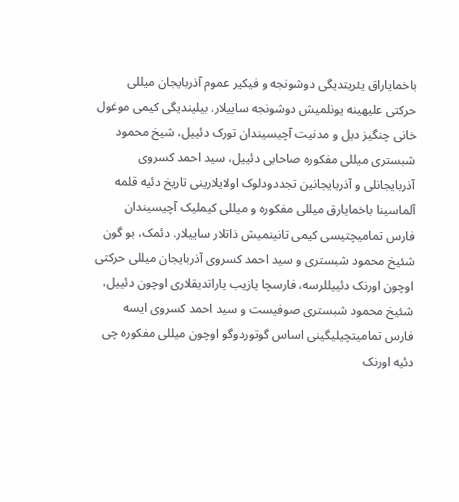باخمایاراق یئریتدیگی دوشونجه و فیکیر عموم آذربایجان میللی حرکتی علیهینه یونلمیش دوشونجه ساییلار. بیلیندیگی کیمی موغول خانی چنگیز دیل و مدنیت آچیسیندان تورک دئییل، شیخ محمود شبستری میللی مفکوره صاحابی دئییل، سید احمد کسروی آذربایجانلی و آذربایجانین تجددودلوک اولایلارینی تاریخ دئیه قلمه آلماسینا باخمایارق میللی مفکوره و میللی کیملیک آچیسیندان فارس تمامیچتیسی کیمی تانینمیش ذاتلار ساییلار. دئمک، بو گون شئیخ محمود شبستری و سید احمد کسروی آذربایجان میللی حرکتی اوچون اورنک دئییللرسه، فارسچا یازیب یاراتدیقلاری اوچون دئییل، شئیخ محمود شبستری صوفیست و سید احمد کسروی ایسه فارس تمامیتچیلیگینی اساس گوتوردوگو اوچون میللی مفکوره چی دئیه اورنک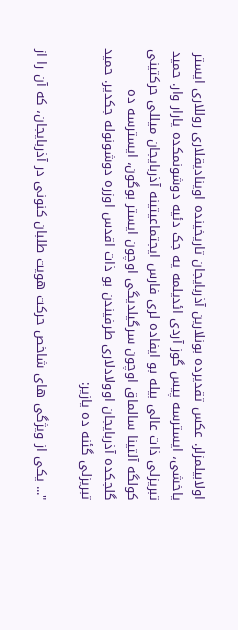اولابیلمزلر. عکس تقدیرده بونلارین آذربایجان تاریخینده اوینادیقلاری روللاری ایستر یاخشی، ایسترسه پیس گوز آردی ائدیلمه یه جک دئیه دوشونمکده یارار وار. حمید تبریزلی ذات عالی بیله بو ایفاده لری فارس ایجتماعیتینه آذربایجان میللی حرکتینی کولگه آلتینا سالماق اوچون سرگیلدیگی اوچون ایستر بوگون، ایسترسه ده گلجکده آذربایجان اوولادلاری طرفیندن بو ذات اقدس اوزره دوشونوله جکدیر. حمید تبریزلی گئنه ده یازیر:

"... یکی از ویژگی های شاخص حرکت هویت طلبان کنونی در آذربایجان، که آن را از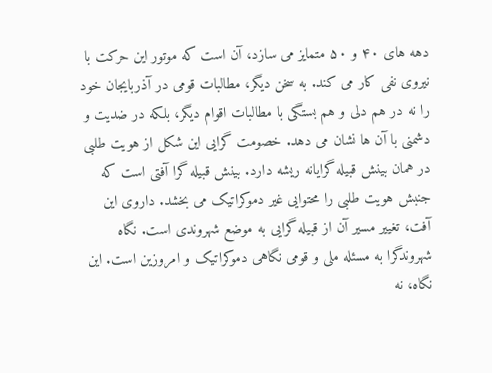دهه های ۴۰ و ۵۰ متمایز می سازد، آن است که موتور این حرکت با نیروی نفی کار می کند. به سخن دیگر، مطالبات قومی در آذربایجان خود را نه در هم دلی و هم بستگی با مطالبات اقوام دیگر، بلکه در ضدیت و دشمنی با آن ها نشان می دهد. خصومت گرایی این شکل از هویت طلبی در همان بینش قبیله گرایانه ریشه دارد. بینش قبیله گرا آفتی است که جنبش هویت طلبی را محتوایی غیر دموکراتیک می بخشد. داروی این آفت، تغییر مسیر آن از قبیله گرایی به موضع شهروندی است. نگاه شهروندگرا به مسئله ملی و قومی نگاهی دموکراتیک و امروزین است. این نگاه، نه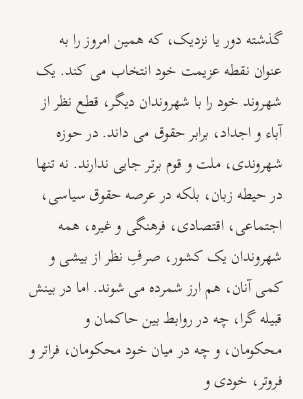گذشته دور یا نزدیک، که همین امروز را به عنوان نقطه عزیمت خود انتخاب می کند. یک شهروند خود را با شهروندان دیگر، قطع نظر از آباء و اجداد، برابر حقوق می داند. در حوزه شهروندی، ملت و قوم برتر جایی ندارند. نه تنها در حیطه زبان، بلکه در عرصه حقوق سیاسی، اجتماعی، اقتصادی، فرهنگی و غیره، همه شهروندان یک کشور، صرفِ نظر از بیشی و کمی آنان، هم ارز شمرده می شوند. اما در بینش قبیله گرا، چه در روابط بین حاکمان و محکومان، و چه در میان خود محکومان، فراتر و فروتر، خودی و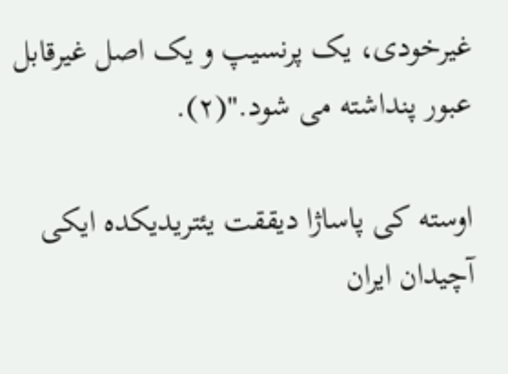غیرخودی، یک پرنسیپ و یک اصل غیرقابل عبور پنداشته می شود."(۲).

اوسته کی پاساژا دیققت یئتریدیکده ایکی آچیدان ایران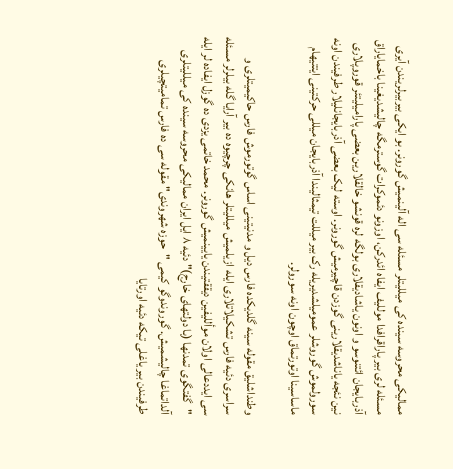ممالیکی محروسه سینده کی میللیتلر مسئله سی اله آلینمیش گورونر. بو ایکی بیربیرلریندن آیری مسئله لری بیر پاراقرافدا موللیف ایفاه ائدرکن، اوزونو دئموکرات گوسترمگه چالیشدیغینا باخمایاراق آذربایجان ائتنوسو و اونون یاشادیقلاری بولگه لره قونشو خالقلارین بعضی پارامیلیتئر قوروپلاری نین نئجه یاناشدیقلارینی گوزدن قاچیرمیش گورونر. اوسته لیک بعضی آذربایجانلیلار طرفیندن اونه سورولموش گوروشلر عمومیلشدیریله رک بیر میللت تیمثالیندا آذربایجان میللی حرکتینی ایتتیهام ماساسینا اوتورتماق اوچون اونه سورولر.

وطنداشلیق مقوله سینه گلدیکده فارس دیل و مدنیتینی اساس گوتورموش فارس حاکیمیتلری و سراسری دئیه فارس تشکیلاتلاری ایله ازیلمیش میللیتلر هانکی چرچیوه ده بیر آرایا گله بیلرلر مسئله سی ایددعالی اولان موأللیفین دیققتیندن یایینمیش گورونر. محمد خاتمی یزدی ده گوزل ایفاده لر ایله "گفتگوی تمدنها (با دولتهای خارج)" دئیه ۸ ایل ایران ممالیکی محروسه سینده کی میللیتلری آلداتماغا چالیشمیش. گوروندوگو کیمی "حوزه شهروندی" مقوله سی ده فارس تمامیتچیلری طرفیندن بیر یاغلی تیکه دئیه اورتایا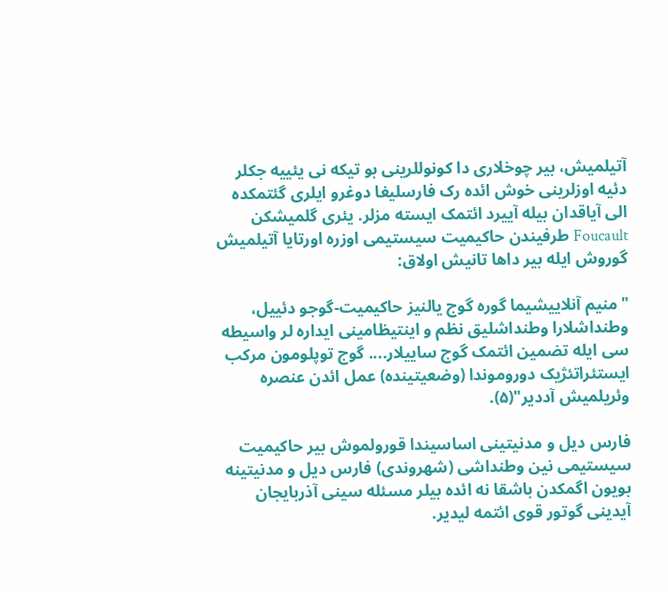آتیلمیش، بیر چوخلاری دا کونوللرینی بو تیکه نی یئییه جکلر دئیه اوزلرینی خوش ائده رک فارسلیغا دوغرو ایلری گئتمکده الی آیاقدان بیله آییرد ائتمک ایسته مزلر. یئری گلمیشکن Foucault طرفیندن حاکیمیت سیستیمی اوزره اورتایا آتیلمیش گوروش ایله بیر داها تانیش اولاق:

"منیم آنلاییشیما گوره گوج یالنیز حاکیمیت-گوجو دئییل، وطنداشلارا وطنداشلیق نظم و اینتیظامینی ایداره لر واسیطه سی ایله تضمین ائتمک گوج ساییلار.... گوج توپلومون مرکب ایستئراتئژیک دوروموندا (وضعیتینده) عمل ائدن عنصره وئریلمیش آددیر"(۵).

فارس دیل و مدنیتینی اساسیندا قورولموش بیر حاکیمیت سیستیمی نین وطنداشی (شهروندی) فارس دیل و مدنیتینه بویون اگمکدن باشقا نه ائده بیلر مسئله سینی آذربایجان آیدینی گوتور قوی ائتمه لیدیر.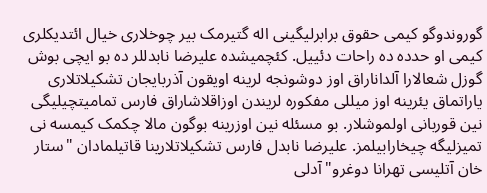گوروندوگو کیمی حقوق برابرلیگینی اله گتیرمک بیر چوخلاری خیال ائتدیکلری کیمی او حدده ده راحات دئییل. کئچمیشده علیرضا نابدللر ده بو ایچی بوش گوزل شعالارا آلداناراق اوز دوشونجه لرینه اویقون آذربایجان تشکیلاتلاری یاراتماق یئرینه اوز میللی مفکوره لریندن اوزاقلاشاراق فارس تمامیتچیلیگی نین قوربانی اولموشلار. بو مسئله نین اوزرینه بوگون مالا چکمک کیمسه نی تمیزلیگه چیخارابیلمز. علیرضا نابدل فارس تشکیلاتلارینا قاتیلمادان "ستار خان آتلیسی تهرانا دوغرو" آدلی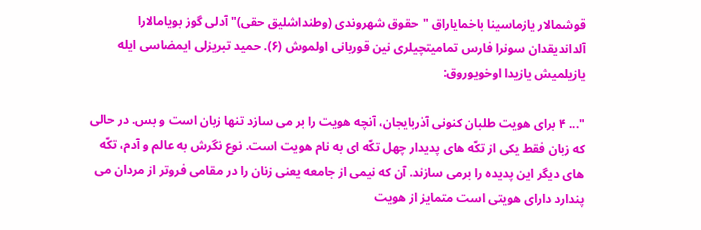قوشمالار یازماسینا باخمایاراق "حقوق شهروندی (وطنداشلیق حقی)" آدلی گوز بویامالارا آلداندیقدان سونرا فارس تمامیتچیلری نین قوربانی اولموش (۶). حمید تبریزلی ایمضاسی ایله یازیلمیش یازیدا اوخویوروق:

"... ۴ برای هویت طلبان کنونی آذربایجان، آنچه هویت را بر می سازد تنها زبان است و بس. در حالی که زبان فقط یکی از تکّه های پدیدار چهل تکّه ای به نام هویت است. نوع نگرش به عالم و آدم، تکّه های دیگر این پدیده را برمی سازند. آن که نیمی از جامعه یعنی زنان را در مقامی فروتر از مردان می پندارد دارای هویتی است متمایز از هویت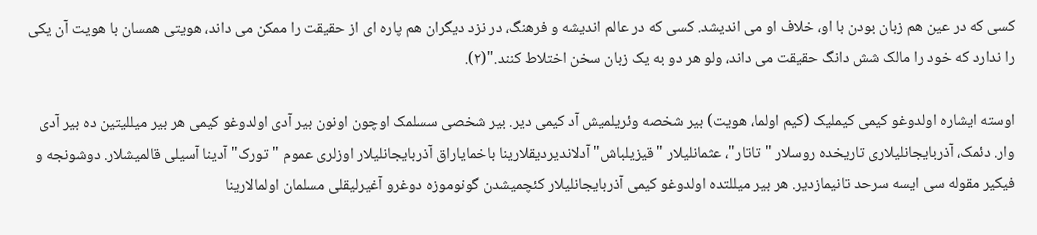کسی که در عین هم زبان بودن با او، خلاف او می اندیشد. کسی که در عالم اندیشه و فرهنگ، در نزد دیگران هم پاره ای از حقیقت را ممکن می داند، هویتی همسان با هویت آن یکی را ندارد که خود را مالک شش دانگ حقیقت می داند، ولو هر دو به یک زبان سخن اختلاط کنند."(۲).

اوسته ایشاره اولدوغو کیمی کیملیک (کیم اولما، هویت) بیر شخصه وئریلمیش آد کیمی دیر. بیر شخصی سسلمک اوچون اونون بیر آدی اولدوغو کیمی هر بیر میللیتین ده بیر آدی وار. دئمک، آذربایجانلیلاری تاریخده روسلار "تاتار"، عثمانلیلار "قیزیلباش" آدلاندیردیقلارینا باخمایاراق آذربایجانلیلار اوزلری عموم "تورک" آدینا آسیلی قالمیشلار. دوشونجه و فیکیر مقوله سی ایسه سرحد تانیمازدیر. هر بیر میللتده اولدوغو کیمی آذربایجانلیلار کئچمیشدن گونوموزه دوغرو آغیرلیقلی مسلمان اولمالارینا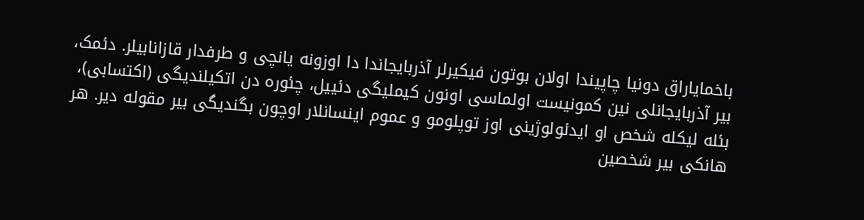باخمایاراق دونیا چاپیندا اولان بوتون فیکیرلر آذربایجاندا دا اوزونه یانچی و طرفدار قازانابیلر. دئمک، بیر آذربایجانلی نین کمونیست اولماسی اونون کیملیگی دئییل، چئوره دن اتکیلندیگی (اکتسابی)، بئله لیکله شخص او ایدئولوژینی اوز توپلومو و عموم اینسانلار اوچون بگندیگی بیر مقوله دیر. هر هانکی بیر شخصین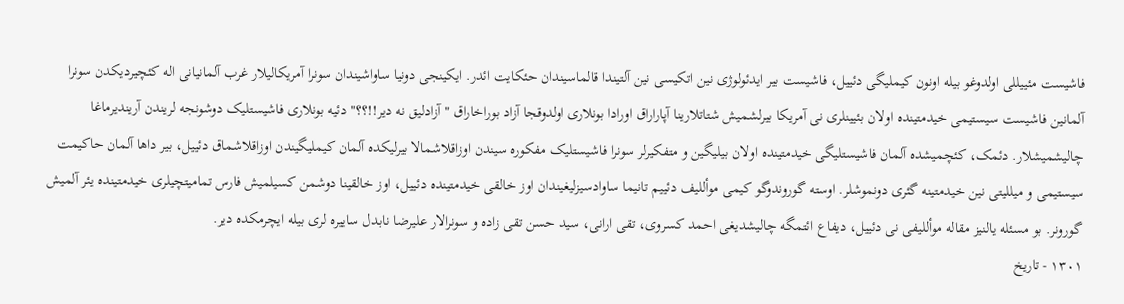فاشیست مئییللی اولدوغو بیله اونون کیملیگی دئییل، فاشیست بیر ایدئولوژی نین اتکیسی نین آلتیندا قالماسیندان حئکایت ائدر. ایکینجی دونیا ساواشیندان سونرا آمریکالیلار غرب آلمانیانی اله کئچیردیکدن سونرا آلمانین فاشیست سیستیمی خیدمتینده اولان بئیینلری نی آمریکا بیرلشمیش شتاتلارینا آپاراراق اورادا بونلاری اولدوقجا آزاد بوراخاراق "آزادلیق نه دیر!!؟؟" دئیه بونلاری فاشیستلیک دوشونجه لریندن آریندیرماغا چالیشمیشلار. دئمک، کئچمیشده آلمان فاشیستلیگی خیدمتینده اولان بیلیگین و متفکیرلر سونرا فاشیستلیک مفکوره سیندن اوزاقلاشمالا بیرلیکده آلمان کیملیگیندن اوزاقلاشماق دئییل، بیر داها آلمان حاکیمت سیستیمی و میللیتی نین خیدمتینه گئری دونموشلر. اوسته گوروندوگو کیمی موأللیف دئییم تانیما ساوادسیزلیغیندان اوز خالقی خیدمتینده دئییل، اوز خالقینا دوشمن کسیلمیش فارس تمامیتچیلری خیدمتینده یئر آلمیش گورونر. بو مسئله یالنیز مقاله موأللیفی نی دئییل، دیفاع ائتمگه چالیشدیغی احمد کسروی، تقی ارانی، سید حسن تقی زاده و سونرالار علیرضا نابدل ساییره لری بیله ایچرمکده دیر.
۱٣۰۱ - تاریخ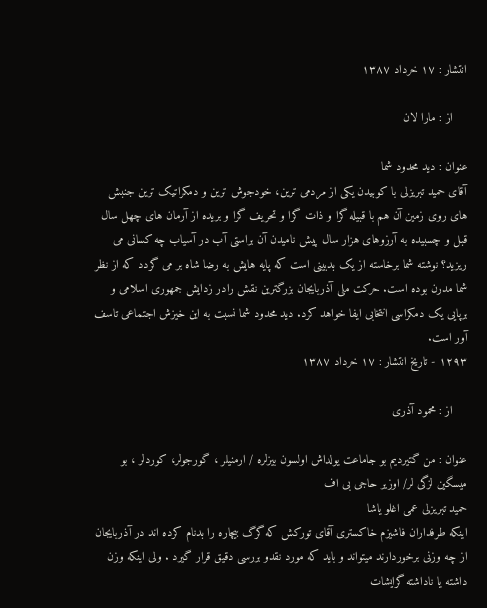انتشار : ۱۷ خرداد ۱٣٨۷

    از : مارا لان

عنوان : دید محدود شما
آقای حمید تبریزلی با کوبیدن یکی از مردمی ترین، خودجوش ترین و دمکراتیک ترین جنبش های روی زمین آن هم با قبیله گرا و ذات گرا و تحریف گرا و بریده از آرمان های چهل سال قبل و چسبیده به آرزوهای هزار سال پیش نامیدن آن براستی آب در آسیاب چه کسانی می ریزید؟ نوشته شما برخاسته از یک بدبینی است که پایه هایش به رضا شاه بر می گردد که از نظر شما مدرن بوده است. حرکت ملی آذربایجان بزرگترین نقش رادر زدایش جمهوری اسلامی و برپایی یک دمکراسی انتخابی ایفا خواهد کرد. دید محدود شما نسبت به این خیزش اجتماعی تاسف آور است.
۱۲۹٣ - تاریخ انتشار : ۱۷ خرداد ۱٣٨۷

    از : محمود آذری

عنوان : من گتیردیم بو جاماعت یولداش اولسون بیزلره / ارمنیلر ، گورجولر، کوردلر ، بو میسگین لزگی لر/ اوزیر حاجی بی اف
حمید تبریزلی عمی اغلو یاشا
اینکه طرفداران فاشیزم خاکستری آقای تورکش که گرگ بیچاره را بدنام کرده اند در آذربایجان از چه وزنی برخوردارند میتواند و باید که مورد نقدو بررسی دقیق قرار گیرد . ولی اینکه وزن داشته یا ناداشته گرایشات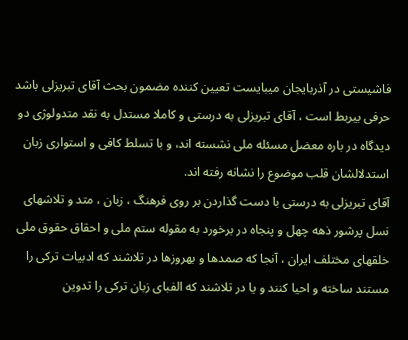فاشیستی در آذربایجان میبایست تعیین کننده مضمون بحث آقای تبریزلی باشد حرفی بیربط است ، آقای تبریزلی به درستی و کاملا مستدل به نقد متدولوژی دو دیدگاه در باره معضل مسئله ملی نشسته اند، و با تسلط کافی و استواری زبان استدلالشان قلب موضوع را نشانه رفته اند.
آقای تبریزلی به درستی با دست گذاردن بر روی فرهنگ ، زبان ، متد و تلاشهای نسل پرشور ذهه چهل و پنجاه در برخورد به مقوله ستم ملی و احقاق حقوق ملی خلقهای مختلف ایران ، آنجا که صمدها و بهروزها در تلاشند که ادبیات ترکی را مستند ساخته و احیا کنند و یا در تلاشند که الفبای زبان ترکی را تدوین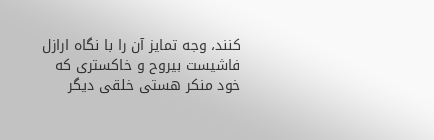کنند، وجه تمایز آن را با نگاه ارازل فاشیست بیروح و خاکستری که خود منکر هستی خلقی دیگر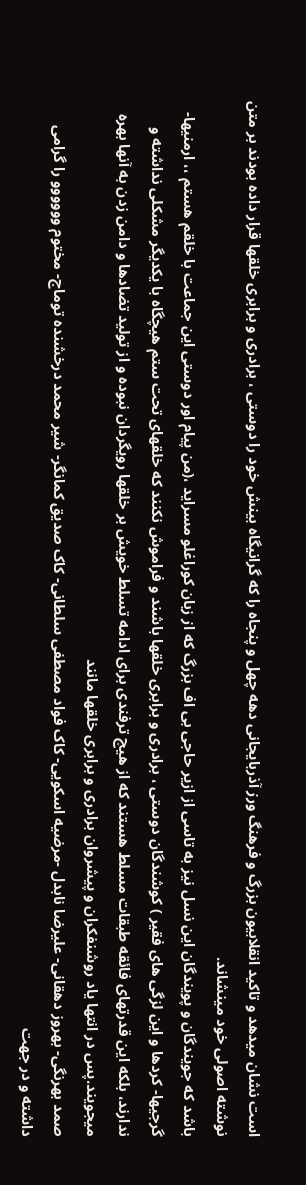است نشان میدهد و تاکید انقلابیون بزرگ و فرهنگ ورز آذربایجانی دهه چهل و پنجاه را که گرانیگاه بینش خود را دوستی ، برادری و برابری خلقها قرار داده بودند بر متن نوشته اصولی خود مینشاند.
باشد که جویندگان و پویندگان این نسل نیز به تاسی از ازیر حاجی بی اف بزرگ که از زبان کوراغلو مسراید ،(من پیام اور دوستی این جماعت با خلقم هستم ،، ارمنیها- گرجیها- کردها و این لزگی های فقیر ) کوشندگان دوستی ، برادری و برابری خلقها باشند و فراموش نکنند که خلقهای تحت ستم هیچگاه با یکدیگر مشکلی نداشته و ندارند، بلکه این قدرتهای فائقه طبقات مسلط هستند که از هیچ ترفندی برای ادامه تسلط خویش بر خلقها رویگردان نبوده و از تولید تضادها و دامن زدن به آنها بهره میجویند.پس در انتها یاد روشنفکران و پیشروان برادری و برابری خلقها مانند
صمد بهرنگی- بهروز دهقانی- علیرضا نابدل -مرضیه اسکویی- کاک فواد مصطفی سلطانی- کاک صدیق کمانگر- شیر محمد درخشنده توماج- مختوم وووووو را گرامی داشته و در جهت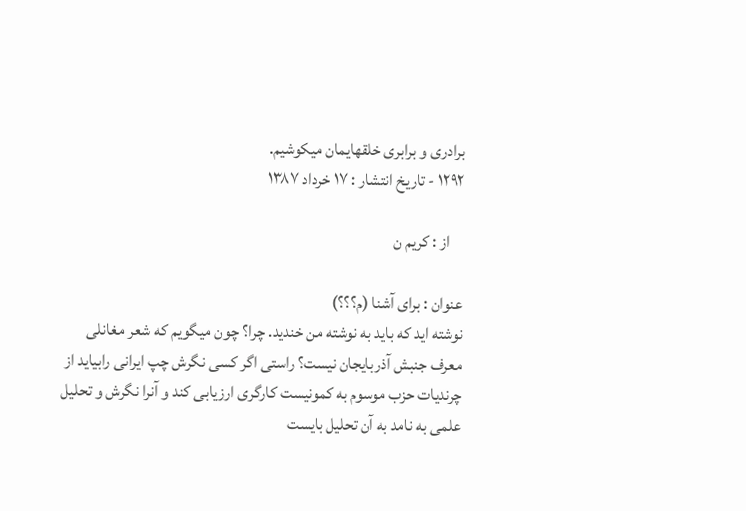برادری و برابری خلقهایمان میکوشیم.
۱۲۹۲ - تاریخ انتشار : ۱۷ خرداد ۱٣٨۷

    از : کریم ن

عنوان : برای آشنا (م؟؟؟)
نوشته اید که باید به نوشته من خندید. چرا؟ چون میگویم که شعر مغانلی معرف جنبش آذربایجان نیست؟ راستی اگر کسی نگرش چپ ایرانی رابیاید از چرندیات حزب موسوم به کمونیست کارگری ارزیابی کند و آنرا نگرش و تحلیل علمی به نامد به آن تحلیل بایست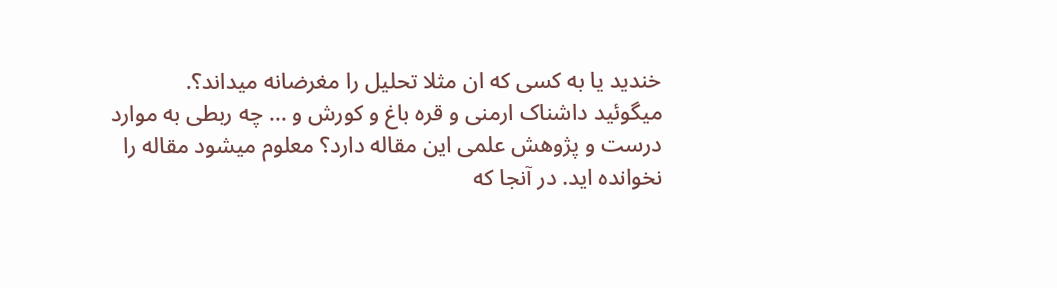خندید یا به کسی که ان مثلا تحلیل را مغرضانه میداند؟.
میگوئید داشناک ارمنی و قره باغ و کورش و ... چه ربطی به موارد درست و پژوهش علمی این مقاله دارد؟ معلوم میشود مقاله را نخوانده اید. در آنجا که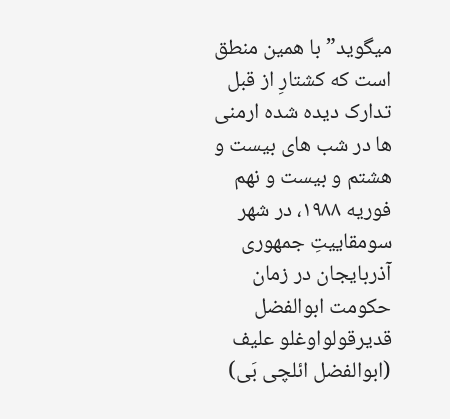میگوید” با همین منطق است که کشتارِ از قبل تدارک دیده شده ارمنی ها در شب های بیست و هشتم و بیست و نهم فوریه ۱۹۸۸، در شهر سومقاییتِ جمهوری آذربایجان در زمان حکومت ابوالفضل قدیرقولواوغلو علیف (ابوالفضل ائلچی بَی)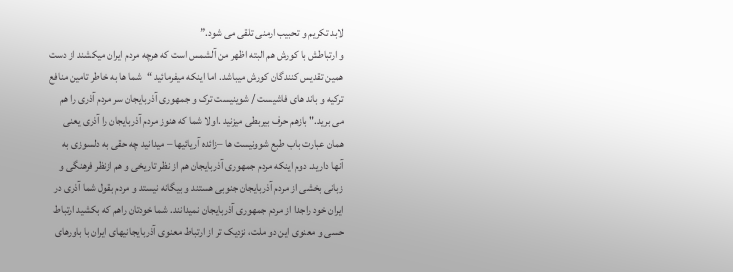لابد تکریم و تحبیب ارمنی تلقی می شود.”
و ارتباطش با کورش هم البته اظهر من آلشمس است که هرچه مردم ایران میکشند از دست همین تقدیس کنندگان کورش میباشد. اما اینکه میفرمائید “شما ها به خاطر تامین منافع ترکیه و باند های فاشیست / شوینیست ترک و جمهوری آذربایجان سر مردم آذری را هم می برید." بازهم حرف بیربطی میزنید .اولا شما که هنوز مردم آذربایجان را آذری یعنی همان عبارت باب طبع شوونیست ها –زائده آریائیها – میدانید چه حقی به دلسوزی به آنها دارید. دوم اینکه مردم جمهوری آذربایجان هم از نظر تاریخی و هم ازنظر فرهنگی و زبانی بخشی از مردم آذربایجان جنوبی هستند و بیگانه نیستد و مردم بقول شما آذری در ایران خود راجدا از مردم جمهوری آذربایجان نمیدانند. شما خودتان راهم که بکشید ارتباط حسی و معنوی این دو ملت، نزدیک تر از ارتباط معنوی آذربایجانیهای ایران با باورهای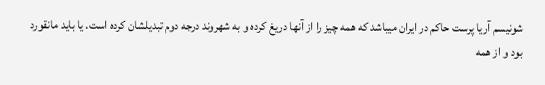شونیسم آریا پرست حاکم در ایران میباشد که همه چیز را از آنها دریغ کرده و به شهروند درجه دوم تبدیلشان کرده است. یا باید مانقورد بود و از همه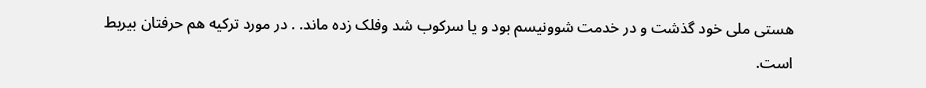هستی ملی خود گذشت و در خدمت شوونیسم بود و یا سرکوب شد وفلک زده ماند. . در مورد ترکیه هم حرفتان بیربط است.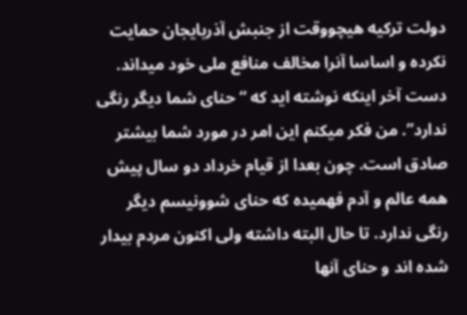دولت ترکیه هیچووقت از جنبش آذربایجان حمایت نکرده و اساسا آنرا مخالف منافع ملی خود میداند.
دست آخر اینکه نوشته اید که “حنای شما دیگر رنگی ندارد”. من فکر میکنم این امر در مورد شما بیشتر صادق است. چون بعدا از قیام خرداد دو سال پیش همه عالم و آدم فهمیده که حنای شوونیسم دیگر رنگی ندارد. تا حال البته داشته ولی اکنون مردم بیدار شده اند و حنای آنها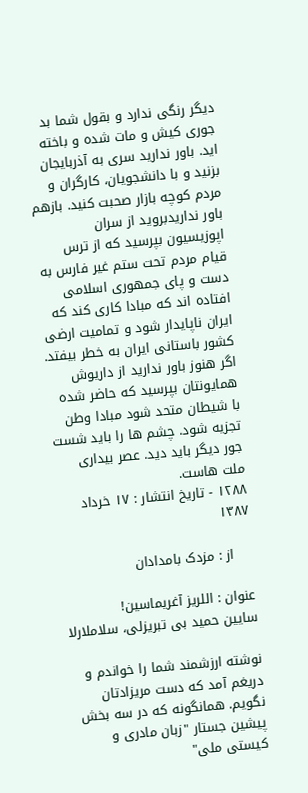دیگر رنگی ندارد و بقول شما بد جوری کیش و مات شده و باخته اید. باور ندارید سری به آذربایجان بزنید و با دانشجویان، کارگران و مردم کوچه بازار صحبت کنید. بازهم باور نداریدبروید از سران اپوزیسیون بپرسید که از ترس قیام مردم تحت ستم غیر فارس به دست و پای جمهوری اسلامی افتاده اند که مبادا کاری کند که ایران ناپایدار شود و تمامیت ارضی کشور باستانی ایران به خطر بیفتد. اگر هنوز باور ندارید از داریوش همایونتان بپرسید که حاضر شده با شیطان متحد شود مبادا وطن تجزیه شود. چشم ها را باید شست جور دیگر باید دید. عصر بیداری ملت هاست.
۱۲٨٨ - تاریخ انتشار : ۱۷ خرداد ۱٣٨۷

    از : مزدک بامدادان

عنوان : اللریز آغریماسین!
سایین حمید بی تبریزلی، سلاملارلا

نوشته ارزشمند شما را خواندم و دریغم آمد که دست مریزادتان نگویم. همانگونه که در سه بخش پیشین جستار "زبان مادری و کیستی ملی"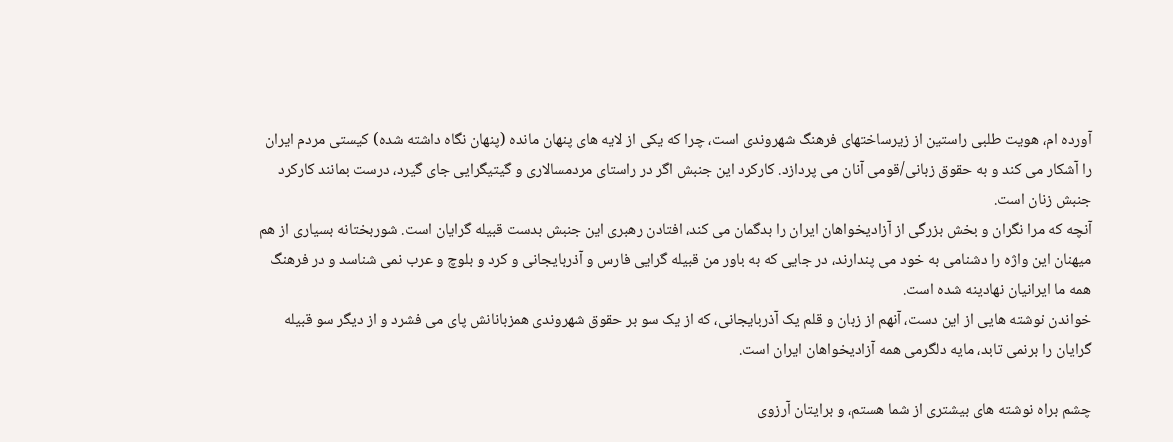آورده ام، هویت طلبی راستین از زیرساختهای فرهنگ شهروندی است، چرا که یکی از لایه های پنهان مانده (پنهان نگاه داشته شده) کیستی مردم ایران را آشکار می کند و به حقوق زبانی/قومی آنان می پردازد. کارکرد این جنبش اگر در راستای مردمسالاری و گیتیگرایی جای گیرد، درست بمانند کارکرد جنبش زنان است.
آنچه که مرا نگران و بخش بزرگی از آزادیخواهان ایران را بدگمان می کند، افتادن رهبری این جنبش بدست قبیله گرایان است. شوربختانه بسیاری از هم میهنان این واژه را دشنامی به خود می پندارند، در جایی که به باور من قبیله گرایی فارس و آذربایجانی و کرد و بلوچ و عرب نمی شناسد و در فرهنگ همه ما ایرانیان نهادینه شده است.
خواندن نوشته هایی از این دست، آنهم از زبان و قلم یک آذربایجانی، که از یک سو بر حقوق شهروندی همزبانانش پای می فشرد و از دیگر سو قبیله گرایان را برنمی تابد، مایه دلگرمی همه آزادیخواهان ایران است.

چشم براه نوشته های بیشتری از شما هستم، و برایتان آرزوی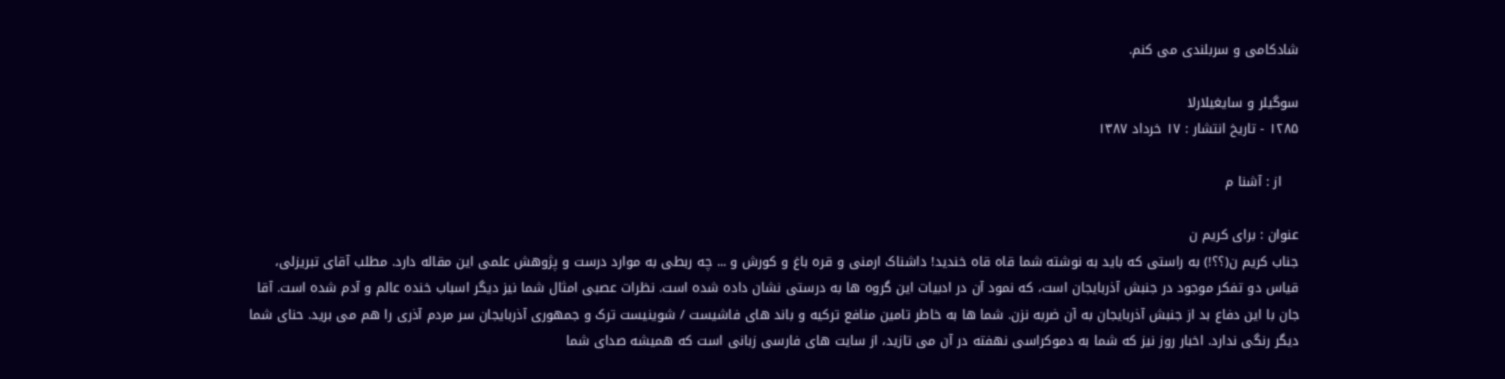شادکامی و سربلندی می کنم.

سوگیلر و سایغیلارلا
۱۲٨۵ - تاریخ انتشار : ۱۷ خرداد ۱٣٨۷

    از : آشنا م

عنوان : برای کریم ن
جناب کریم ن(؟؟!) به راستی که باید به نوشته شما قاه قاه خندید! داشناک ارمنی و قره باغ و کورش و ... چه ربطی به موارد درست و پژوهش علمی این مقاله دارد. مطلب آقای تبریزلی، قیاس دو تفکر موجود در جنبش آذربایجان است، که نمود آن در ادبیات این گروه ها به درستی نشان داده شده است. نظرات عصبی امثال شما نیز دیگر اسباب خنده عالم و آدم شده است. آقا جان با این دفاع بد از جنبش آذربایجان به آن ضربه نزن. شما ها به خاطر تامین منافع ترکیه و باند های فاشیست / شوینیست ترک و جمهوری آذربایجان سر مردم آذری را هم می برید. حنای شما دیگر رنگی ندارد. اخبار روز نیز که شما به دموکراسی نهفته در آن می تازید، از سایت های فارسی زبانی است که همیشه صدای شما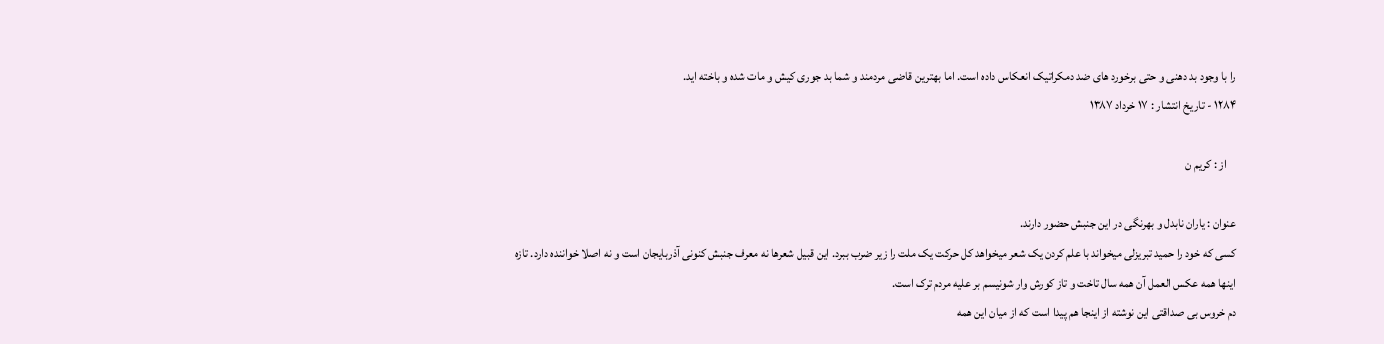را با وجود بد دهنی و حتی برخورد های ضد دمکراتیک انعکاس داده است. اما بهترین قاضی مردمند و شما بد جوری کیش و مات شده و باخته اید.
۱۲٨۴ - تاریخ انتشار : ۱۷ خرداد ۱٣٨۷

    از : کریم ن

عنوان : یاران نابدل و بهرنگی در این جنبش حضور دارند.
کسی که خود را حمید تبریزلی میخواند با علم کردن یک شعر میخواهد کل حرکت یک ملت را زیر ضرب ببرد. این قبیل شعرها نه معرف جنبش کنونی آذربایجان است و نه اصلا خواننده دارد. تازه اینها همه عکس العمل آن همه سال تاخت و تاز کورش وار شونیسم بر علیه مردم ترک است.
دم خروس بی صداقتی این نوشته از اینجا هم پیدا است که از میان این همه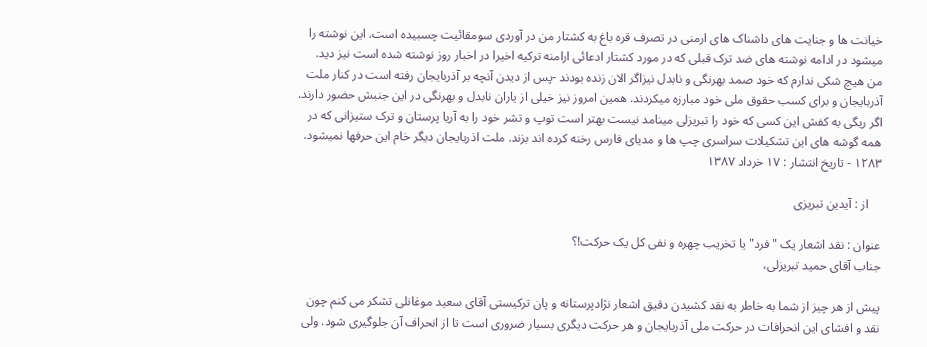خیانت ها و جنایت های داشناک های ارمنی در تصرف قره باغ به کشتار من در آوردی سومقائیت چسبیده است. این نوشته را میشود در ادامه نوشته های ضد ترک قبلی که در مورد کشتار ادعائی ارامنه ترکیه اخیرا در اخبار روز نوشته شده است نیز دید.
من هیچ شکی ندارم که خود صمد بهرنگی و نابدل نیزاگر الان زنده بودند -پس از دیدن آنچه بر آذربایجان رفته است در کنار ملت آذربایجان و برای کسب حقوق ملی خود مبارزه میکردند. همین امروز نیز خیلی از یاران نابدل و بهرنگی در این جنبش حضور دارند. اگر ریگی به کفش این کسی که خود را تبریزلی مینامد نیست بهتر است توپ و تشر خود را به آریا پرستان و ترک ستیزانی که در همه گوشه های این تشکیلات سراسری چپ ها و مدیای فارس رخنه کرده اند بزند. ملت اذربایجان دیگر خام این حرفها نمیشود.
۱۲٨٣ - تاریخ انتشار : ۱۷ خرداد ۱٣٨۷

    از : آیدین تبریزی

عنوان : نقد اشعار یک "فرد" یا تخریب چهره و نفی کل یک حرکت!؟
جناب آقای حمید تبریزلی،

پیش از هر چیز از شما به خاطر به نقد کشیدن دقیق اشعار نژادپرستانه و پان ترکیستی آقای سعید موغانلی تشکر می کنم چون نقد و افشای این انحرافات در حرکت ملی آذربایجان و هر حرکت دیگری بسیار ضروری است تا از انحراف آن جلوگیری شود. ولی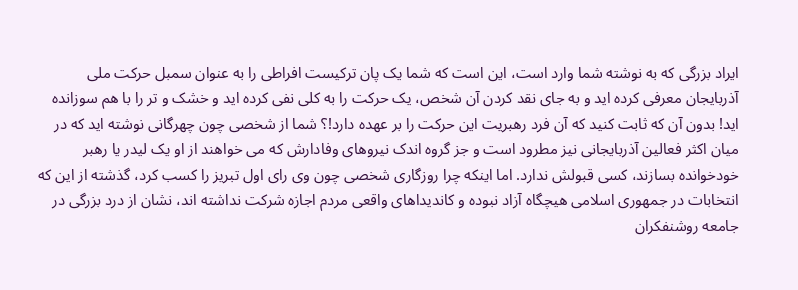ایراد بزرگی که به نوشته شما وارد است، این است که شما یک پان ترکیست افراطی را به عنوان سمبل حرکت ملی آذربایجان معرفی کرده اید و به جای نقد کردن آن شخص، یک حرکت را به کلی نفی کرده اید و خشک و تر را با هم سوزانده اید! بدون آن که ثابت کنید که آن فرد رهبریت این حرکت را بر عهده دارد!؟ شما از شخصی چون چهرگانی نوشته اید که در میان اکثر فعالین آذربایجانی نیز مطرود است و جز گروه اندک نیروهای وفادارش که می خواهند از او یک لیدر یا رهبر خودخوانده بسازند، کسی قبولش ندارد. اما اینکه چرا روزگاری شخصی چون وی رای اول تبریز را کسب کرد، گذشته از این که انتخابات در جمهوری اسلامی هیچگاه آزاد نبوده و کاندیداهای واقعی مردم اجازه شرکت نداشته اند، نشان از درد بزرگی در جامعه روشنفکران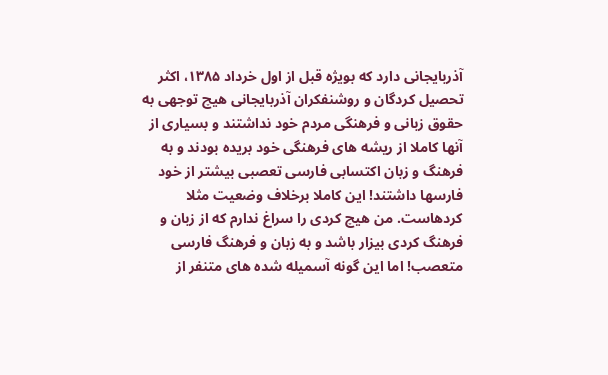آذربایجانی دارد که بویژه قبل از اول خرداد ۱۳۸۵، اکثر تحصیل کردگان و روشنفکران آذربایجانی هیچ توجهی به حقوق زبانی و فرهنگی مردم خود نداشتند و بسیاری از آنها کاملا از ریشه های فرهنگی خود بریده بودند و به فرهنگ و زبان اکتسابی فارسی تعصبی بیشتر از خود فارسها داشتند! این کاملا برخلاف وضعیت مثلا کردهاست. من هیچ کردی را سراغ ندارم که از زبان و فرهنگ کردی بیزار باشد و به زبان و فرهنگ فارسی متعصب! اما این گونه آسمیله شده های متنفر از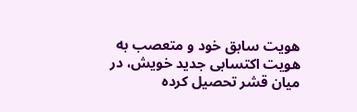هویت سابق خود و متعصب به هویت اکتسابی جدید خویش، در میان قشر تحصیل کرده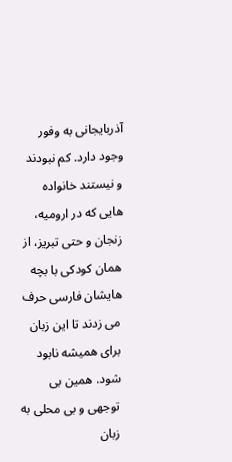آذربایجانی به وفور وجود دارد. کم نبودند و نیستند خانواده هایی که در ارومیه، زنجان و حتی تبریز، از همان کودکی با بچه هایشان فارسی حرف می زدند تا این زبان برای همیشه نابود شود. همین بی توجهی و بی محلی به زبان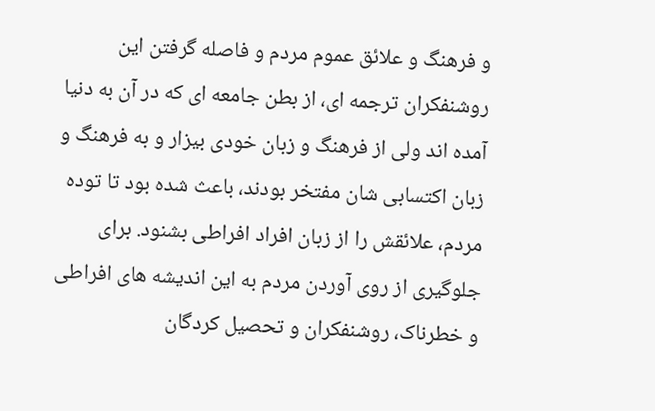و فرهنگ و علائق عموم مردم و فاصله گرفتن این روشنفکران ترجمه ای، از بطن جامعه ای که در آن به دنیا آمده اند ولی از فرهنگ و زبان خودی بیزار و به فرهنگ و زبان اکتسابی شان مفتخر بودند، باعث شده بود تا توده مردم، علائقش را از زبان افراد افراطی بشنود. برای جلوگیری از روی آوردن مردم به این اندیشه های افراطی و خطرناک، روشنفکران و تحصیل کردگان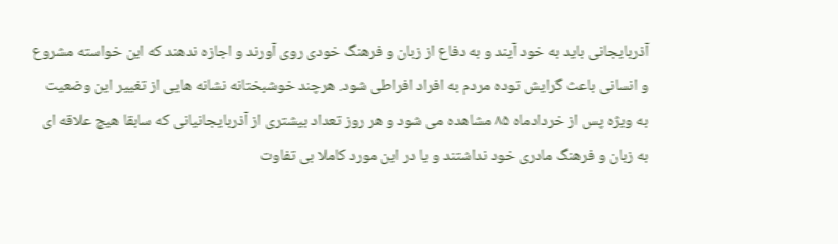آذربایجانی باید به خود آیند و به دفاع از زبان و فرهنگ خودی روی آورند و اجازه ندهند که این خواسته مشروع و انسانی باعث گرایش توده مردم به افراد افراطی شود. هرچند خوشبختانه نشانه هایی از تغییر این وضعیت به ویژه پس از خردادماه ۸۵ مشاهده می شود و هر روز تعداد بیشتری از آذربایجانیانی که سابقا هیچ علاقه ای به زبان و فرهنگ مادری خود نداشتند و یا در این مورد کاملا بی تفاوت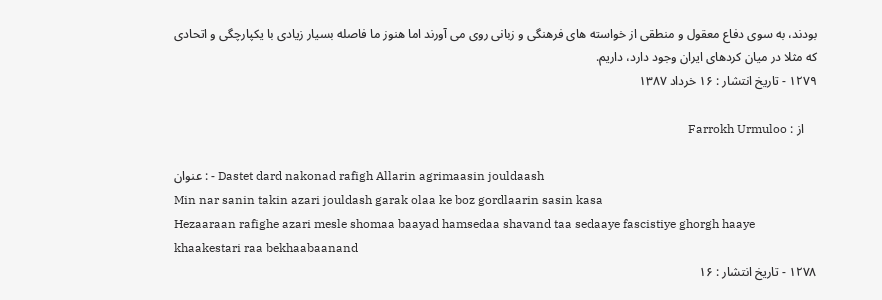بودند، به سوی دفاع معقول و منطقی از خواسته های فرهنگی و زبانی روی می آورند اما هنوز ما فاصله بسیار زیادی با یکپارچگی و اتحادی که مثلا در میان کردهای ایران وجود دارد، داریم.
۱۲۷۹ - تاریخ انتشار : ۱۶ خرداد ۱٣٨۷

    از : Farrokh Urmuloo

عنوان : - Dastet dard nakonad rafigh Allarin agrimaasin jouldaash
Min nar sanin takin azari jouldash garak olaa ke boz gordlaarin sasin kasa
Hezaaraan rafighe azari mesle shomaa baayad hamsedaa shavand taa sedaaye fascistiye ghorgh haaye khaakestari raa bekhaabaanand
۱۲۷٨ - تاریخ انتشار : ۱۶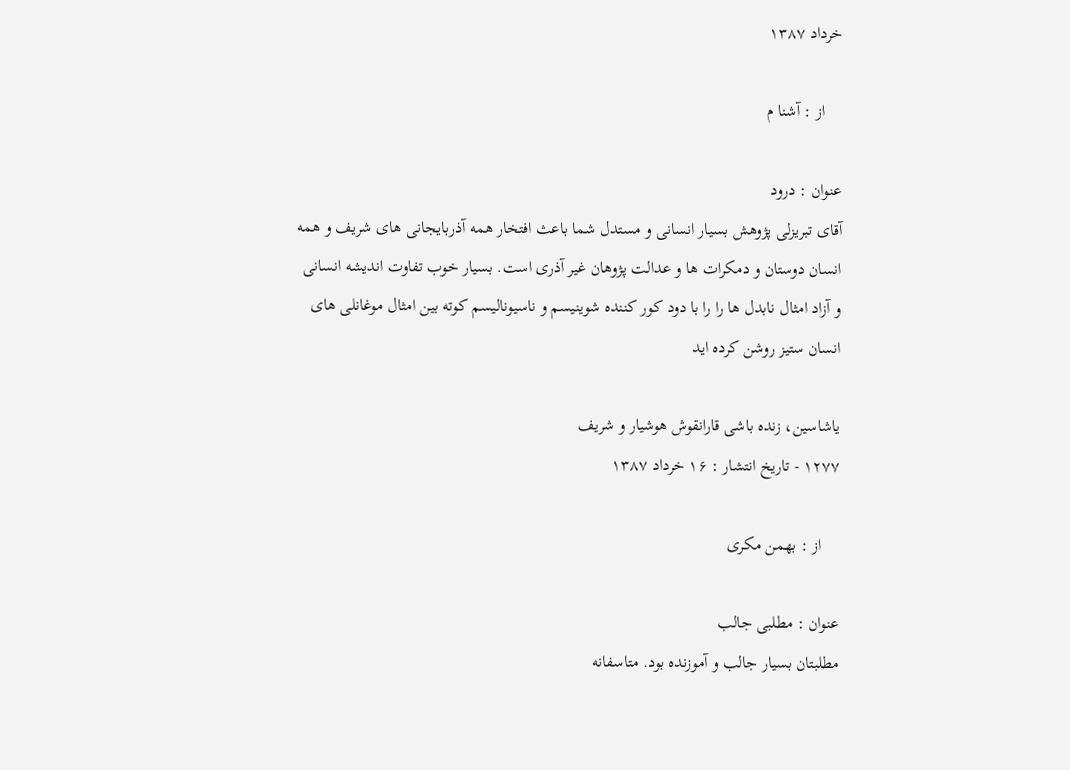خرداد ۱٣٨۷

    از : آشنا م

عنوان : درود
آقای تبریزلی پژوهش بسیار انسانی و مستدل شما باعث افتخار همه آذربایجانی های شریف و همه انسان دوستان و دمکرات ها و عدالت پژوهان غیر آذری است. بسیار خوب تفاوت اندیشه انسانی و آزاد امثال نابدل ها را را با دود کور کننده شوینیسم و ناسیونالیسم کوته بین امثال موغانلی های انسان ستیز روشن کرده اید

یاشاسین، زنده باشی قارانقوش هوشیار و شریف
۱۲۷۷ - تاریخ انتشار : ۱۶ خرداد ۱٣٨۷

    از : بهمن مکری

عنوان : مطلبی جالب
مطلبتان بسیار جالب و آموزنده بود. متاسفانه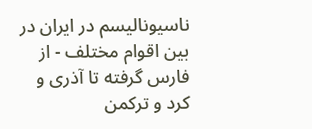ناسیونالیسم در ایران در بین اقوام مختلف - از فارس گرفته تا آذری و کرد و ترکمن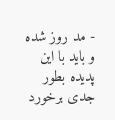- مد روز شده و باید با این پدیده بطور جدی برخورد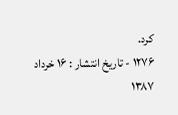کرد.
۱۲۷۶ - تاریخ انتشار : ۱۶ خرداد ۱٣٨۷